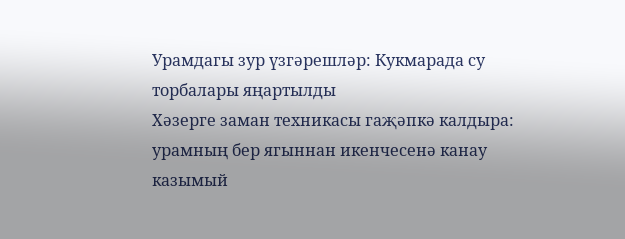Урамдагы зур үзгәрешләр: Кукмарада су торбалары яңартылды
Хәзерге заман техникасы гаҗәпкә калдыра: урамның бер ягыннан икенчесенә канау казымый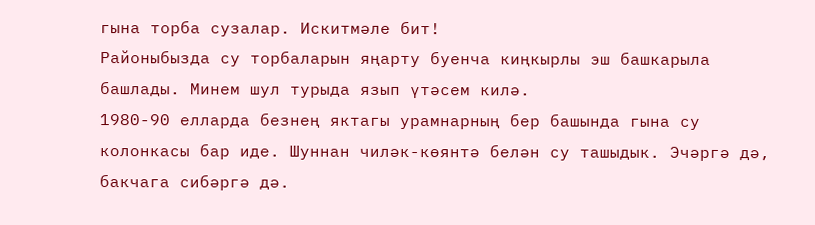гына торба сузалар. Искитмәле бит!
Районыбызда су торбаларын яңарту буенча киңкырлы эш башкарыла башлады. Минем шул турыда язып үтәсем килә.
1980-90 елларда безнең яктагы урамнарның бер башында гына су колонкасы бар иде. Шуннан чиләк-көянтә белән су ташыдык. Эчәргә дә, бакчага сибәргә дә.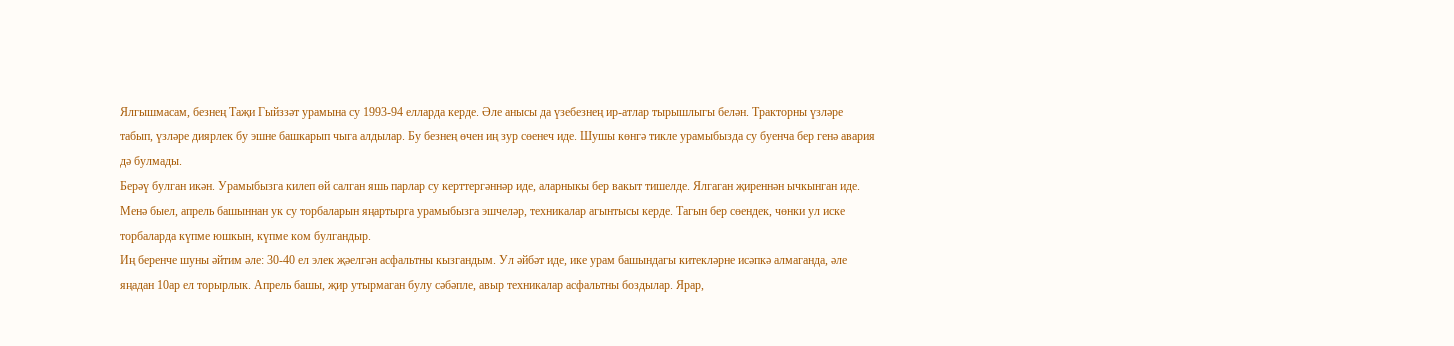Ялгышмасам, безнең Таҗи Гыйззәт урамына су 1993-94 елларда керде. Әле анысы да үзебезнең ир-атлар тырышлыгы белән. Тракторны үзләре табып, үзләре диярлек бу эшне башкарып чыга алдылар. Бу безнең өчен иң зур сөенеч иде. Шушы көнгә тикле урамыбызда су буенча бер генә авария дә булмады.
Берәү булган икән. Урамыбызга килеп өй салган яшь парлар су керттергәннәр иде, аларныкы бер вакыт тишелде. Ялгаган җиреннән ычкынган иде.
Менә быел, апрель башыннан ук су торбаларын яңартырга урамыбызга эшчеләр, техникалар агынтысы керде. Тагын бер сөендек, чөнки ул иске торбаларда күпме юшкын, күпме ком булгандыр.
Иң беренче шуны әйтим әле: 30-40 ел элек җәелгән асфальтны кызгандым. Ул әйбәт иде, ике урам башындагы китекләрне исәпкә алмаганда, әле яңадан 10ар ел торырлык. Апрель башы, җир утырмаган булу сәбәпле, авыр техникалар асфальтны боздылар. Ярар,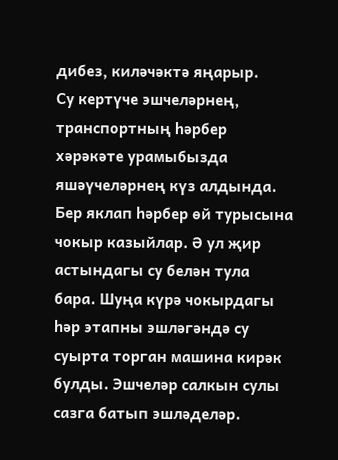дибез, киләчәктә яңарыр.
Су кертүче эшчеләрнең, транспортның һәрбер хәрәкәте урамыбызда яшәүчеләрнең күз алдында. Бер яклап һәрбер өй турысына чокыр казыйлар. Ә ул җир астындагы су белән тула бара. Шуңа күрә чокырдагы һәр этапны эшләгәндә су суырта торган машина кирәк булды. Эшчеләр салкын сулы сазга батып эшләделәр.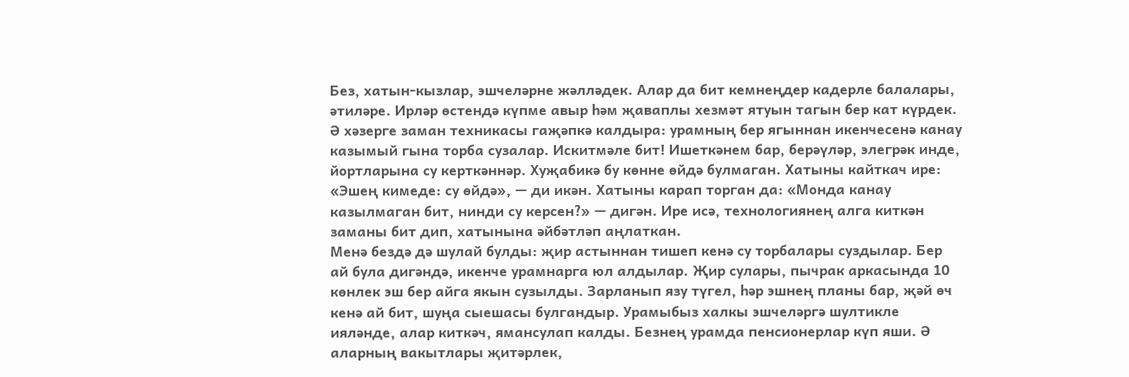Без, хатын-кызлар, эшчеләрне жәлләдек. Алар да бит кемнеңдер кадерле балалары, әтиләре. Ирләр өстендә күпме авыр һәм җаваплы хезмәт ятуын тагын бер кат күрдек.
Ә хәзерге заман техникасы гаҗәпкә калдыра: урамның бер ягыннан икенчесенә канау казымый гына торба сузалар. Искитмәле бит! Ишеткәнем бар, берәүләр, элегрәк инде, йортларына су керткәннәр. Хуҗабикә бу көнне өйдә булмаган. Хатыны кайткач ире: «Эшең кимеде: су өйдә», — ди икән. Хатыны карап торган да: «Монда канау казылмаган бит, нинди су керсен?» — дигән. Ире исә, технологиянең алга киткән заманы бит дип, хатынына әйбәтләп аңлаткан.
Менә бездә дә шулай булды: җир астыннан тишеп кенә су торбалары суздылар. Бер ай була дигәндә, икенче урамнарга юл алдылар. Җир сулары, пычрак аркасында 10 көнлек эш бер айга якын сузылды. Зарланып язу түгел, һәр эшнең планы бар, җәй өч кенә ай бит, шуңа сыешасы булгандыр. Урамыбыз халкы эшчеләргә шултикле ияләнде, алар киткәч, ямансулап калды. Безнең урамда пенсионерлар күп яши. Ә аларның вакытлары җитәрлек,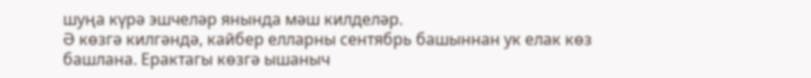шуңа күрә эшчеләр янында мәш килделәр.
Ә көзгә килгәндә, кайбер елларны сентябрь башыннан ук елак көз башлана. Ерактагы көзгә ышаныч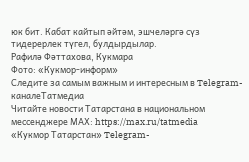юк бит. Кабат кайтып әйтәм, эшчеләргә сүз тидерерлек түгел, булдырдылар.
Рафилә Фәттахова, Кукмара
Фото: «Кукмор-информ»
Следите за самым важным и интересным в Telegram-каналеТатмедиа
Читайте новости Татарстана в национальном мессенджере MАХ: https://max.ru/tatmedia
«Кукмор Татарстан» Telegram-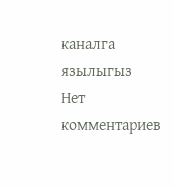каналга язылыгыз
Нет комментариев